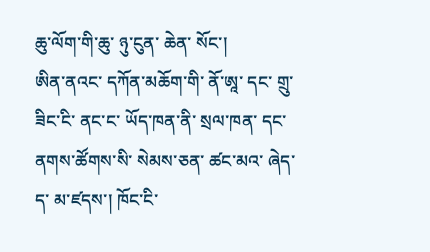ཆུ་ལོག་གི་ཆུ་ ཉུ་ངུན་ ཆེན་ སོང་།
ཨིན་ནའང་ དཀོན་མཆོག་གི་ ནོ་ཨཱ་ དང་ གྲུ་ཟིང་ངི་ ནང་ང་ ཡོད་ཁན་ནི་ སྲལ་ཁན་ དང་ ནགས་ཚོགས་སི་ སེམས་ཅན་ ཚང་མའ་ ཞེད་ད་ མ་ཛདས་། ཁོང་ངི་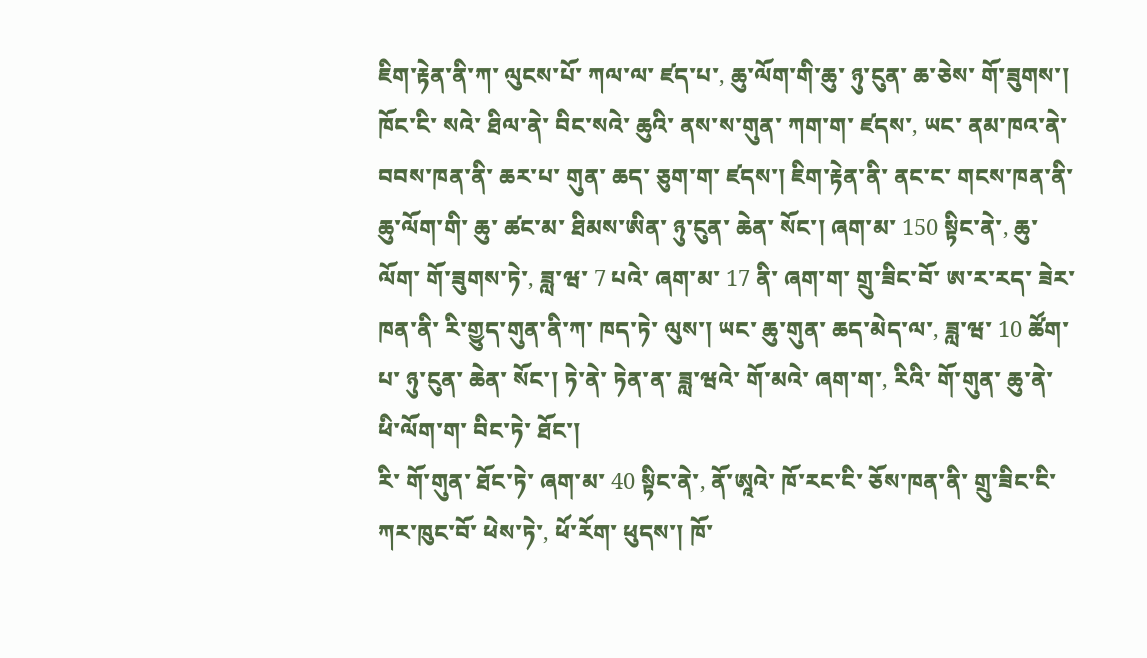ཇིག་རྟེན་ནི་ཀ་ ལུངས་པོ་ ཀལ་ལ་ ཛད་པ་, ཆུ་ལོག་གི་ཆུ་ ཉུ་ངུན་ ཆ་ཅེས་ གོ་ཟུགས་། ཁོང་ངི་ སའེ་ ཐིལ་ནེ་ བིང་སའེ་ ཆུའི་ ནས་ས་གུན་ ཀག་ག་ ཛདས་, ཡང་ ནམ་ཁའ་ནེ་ བབས་ཁན་ནི་ ཆར་པ་ གུན་ ཆད་ ཅུག་ག་ ཛདས་། ཇིག་རྟེན་ནི་ ནང་ང་ གངས་ཁན་ནི་ ཆུ་ལོག་གི་ ཆུ་ ཚང་མ་ ཐིམས་ཨིན་ ཉུ་ངུན་ ཆེན་ སོང་། ཞག་མ་ 150 སྟིང་ནེ་, ཆུ་ལོག་ གོ་ཟུགས་ཏེ་, ཟླ་ཝ་ 7 པའེ་ ཞག་མ་ 17 ནི་ ཞག་ག་ གྲུ་ཟིང་བོ་ ཨ་ར་རད་ ཟེར་ཁན་ནི་ རི་གྱུད་གུན་ནི་ཀ་ ཁད་ཏེ་ ལུས་། ཡང་ ཆུ་གུན་ ཆད་མེད་ལ་, ཟླ་ཝ་ 10 ཚོག་པ་ ཉུ་ངུན་ ཆེན་ སོང་། ཏེ་ནེ་ ཏེན་ན་ ཟླ་ཝའེ་ གོ་མའེ་ ཞག་ག་, རིའི་ གོ་གུན་ ཆུ་ནེ་ ཕི་ལོག་ག་ བིང་ཏེ་ ཐོང་།
རི་ གོ་གུན་ ཐོང་ཏེ་ ཞག་མ་ 40 སྟིང་ནེ་, ནོ་ཨཱའེ་ ཁོ་རང་ངི་ ཅོས་ཁན་ནི་ གྲུ་ཟིང་ངི་ ཀར་ཁུང་བོ་ ཕེས་ཏེ་, ཕོ་རོག་ ཕུདས་། ཁོ་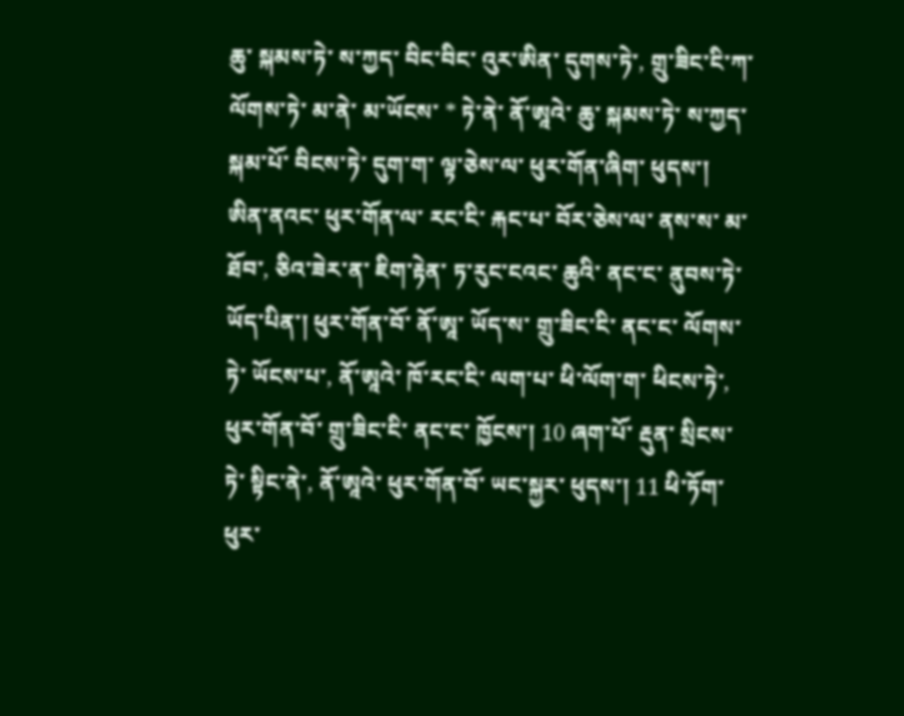ཆུ་ སྐམས་ཏེ་ ས་ཀྱད་ བིང་བིང་ འུར་ཨིན་ དུགས་ཏེ་, གྲུ་ཟིང་ངི་ཀ་ ལོགས་ཏེ་ མ་ནེ་ མ་ཡོངས་ * ཏེ་ནེ་ ནོ་ཨཱའེ་ ཆུ་ སྐམས་ཏེ་ ས་ཀྱད་ སྐམ་པོ་ བིངས་ཏེ་ དུག་ག་ ལྟ་ཅེས་ལ་ ཕུར་གོན་ཞིག་ ཕུདས་། ཨིན་ནའང་ ཕུར་གོན་ལ་ རང་ངི་ རྐང་པ་ བོར་ཅེས་ལ་ ནས་ས་ མ་ཐོབ་, ཅིའ་ཟེར་ན་ ཇིག་རྟེན་ ཏ་རུང་ངའང་ ཆུའི་ ནང་ང་ ནུབས་ཏེ་ ཡོད་པིན་། ཕུར་གོན་བོ་ ནོ་ཨཱ་ ཡོད་ས་ གྲུ་ཟིང་ངི་ ནང་ང་ ལོགས་ཏེ་ ཡོངས་པ་, ནོ་ཨཱའེ་ ཁོ་རང་ངི་ ལག་པ་ ཕི་ལོག་ག་ ཕིངས་ཏེ་, ཕུར་གོན་བོ་ གྲུ་ཟིང་ངི་ ནང་ང་ ཁྱོངས་། 10 ཞག་པོ་ རྡུན་ སྲིངས་ཏེ་ སྟིང་ནེ་, ནོ་ཨཱའེ་ ཕུར་གོན་བོ་ ཡང་སྐྱར་ ཕུདས་། 11 ཕི་ཏོག་ ཕུར་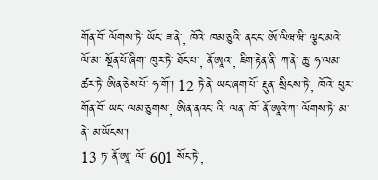གོན་བོ་ ལོགས་ཏེ་ ཡོང་ ཟ་ནེ་, ཁོའེ་ ཁམ་ཅུའི་ ནང་ང་ ཨོ་ལིཝ་ཝི་ ལྕང་མའེ་ ལོ་མ་ སྔོན་པོ་ཞིག་ ཁུར་ཏེ་ ཐོང་པ་, ནོ་ཨཱའ་, ཇིག་རྟེན་ནི་ ཀ་ནེ་ ཆུ་ ཧ་ལམ་ ཚར་ཏེ་ ཨིན་ཅེས་པོ་ ཧ་གོ་། 12 ཏེ་ནེ་ ཡང་ཞག་པོ་ རྡུན་ སྲིངས་ཏེ་, ཁོའེ་ ཕུར་གོན་བོ་ ཡང་ ལམ་ཅུགས་, ཨིན་ནའང་ འི་ ལན་ ཁོ་ ནོ་ཨཱའེ་ཀ་ ལོགས་ཏེ་ མ་ནེ་ མ་ཡོངས་།
13 ཏ་ ནོ་ཨཱ་ ལོ་ 601 སོང་ཏེ་,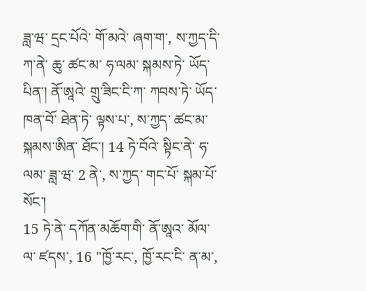ཟླ་ཝ་ དྲང་པོའེ་ གོ་མའེ་ ཞག་ག་, ས་ཀྱད་དི་ ཀ་ནེ་ ཆུ་ ཚང་མ་ ཧ་ལམ་ སྐམས་ཏེ་ ཡོད་པིན་། ནོ་ཨཱའེ་ གྲུ་ཟིང་ངི་ཀ་ ཀབས་ཏེ་ ཡོད་ཁན་བོ་ ཐེན་ཏེ་ ལྟས་པ་, ས་ཀྱད་ ཚང་མ་ སྐམས་ཨིན་ ཐོང་། 14 ཏེ་བོའེ་ སྟིང་ནེ་ ཧ་ལམ་ ཟླ་ཝ་ 2 ནེ་, ས་ཀྱད་ གང་པོ་ སྐམ་པོ་ སོང་།
15 ཏེ་ནེ་ དཀོན་མཆོག་གི་ ནོ་ཨཱའ་ མོལ་ལ་ ཛདས་, 16 "ཁྱོ་རང་, ཁྱོ་རང་ངི་ ན་མ་,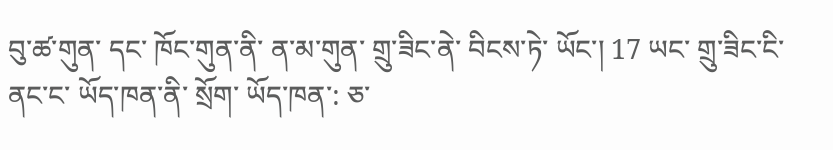བུ་ཚ་གུན་ དང་ ཁོང་གུན་ནི་ ན་མ་གུན་ གྲུ་ཟིང་ནེ་ བིངས་ཏེ་ ཡོང་། 17 ཡང་ གྲུ་ཟིང་ངི་ ནང་ང་ ཡོད་ཁན་ནི་ སྲོག་ ཡོད་ཁན་: ཅ་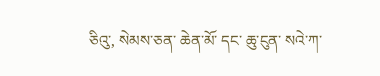ཅིའུ་, སེམས་ཅན་ ཆེན་མོ་ དང་ ཆུ་ངུན་ སའེ་ཀ་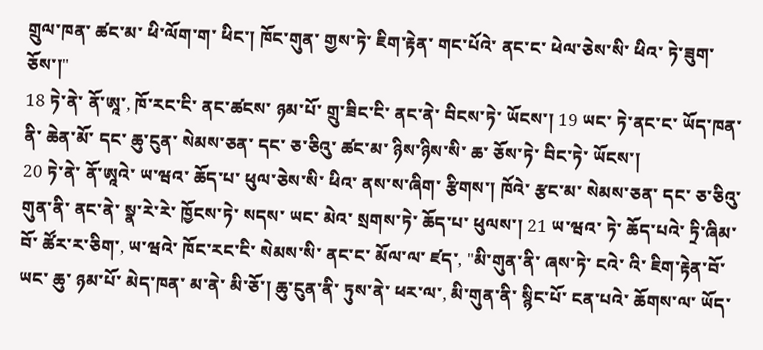གྲུལ་ཁན་ ཚང་མ་ ཕི་ལོག་ག་ ཕིང་། ཁོང་གུན་ གྱས་ཏེ་ ཇིག་རྟེན་ གང་པོའེ་ ནང་ང་ ཕེལ་ཅེས་སི་ ཕིའ་ ཏེ་ཟུག་ ཅོས་།"
18 ཏེ་ནེ་ ནོ་ཨཱ་, ཁོ་རང་ངི་ ནང་ཚངས་ ཉམ་པོ་ གྲུ་ཟིང་ངི་ ནང་ནེ་ བིངས་ཏེ་ ཡོངས་། 19 ཡང་ ཏེ་ནང་ང་ ཡོད་ཁན་ནི་ ཆེན་མོ་ དང་ ཆུ་ངུན་ སེམས་ཅན་ དང་ ཅ་ཅིའུ་ ཚང་མ་ ཉིས་ཉིས་སི་ ཆ་ ཅོས་ཏེ་ བིང་ཏེ་ ཡོངས་།
20 ཏེ་ནེ་ ནོ་ཨཱའེ་ ཡ་ཝའ་ ཆོད་པ་ ཕུལ་ཅེས་སི་ ཕིའ་ ནས་ས་ཞིག་ རྩིགས་། ཁོའེ་ རྩང་མ་ སེམས་ཅན་ དང་ ཅ་ཅིའུ་ གུན་ནི་ ནང་ནེ་ སྣ་རེ་རེ་ ཁྱོངས་ཏེ་ སདས་ ཡང་ མེའ་ སྲགས་ཏེ་ ཆོད་པ་ ཕུལས་། 21 ཡ་ཝའ་ ཏེ་ ཆོད་པའེ་ ཏྲི་ཞིམ་བོ་ ཚོར་ར་ཅིག་, ཡ་ཝའེ་ ཁོང་རང་ངི་ སེམས་སི་ ནང་ང་ མོལ་ལ་ ཛད་, "མི་གུན་ནི་ ཞས་ཏེ་ ངའེ་ འི་ ཇིག་རྟེན་བོ་ ཡང་ ཆུ་ ཉམ་པོ་ མེད་ཁན་ མ་ནེ་ མི་ཅོ་། ཆུ་ངུན་ནི་ ཏུས་ནེ་ ཕར་ལ་, མི་གུན་ནི་ སྙིང་པོ་ ངན་པའེ་ ཆོགས་ལ་ ཡོད་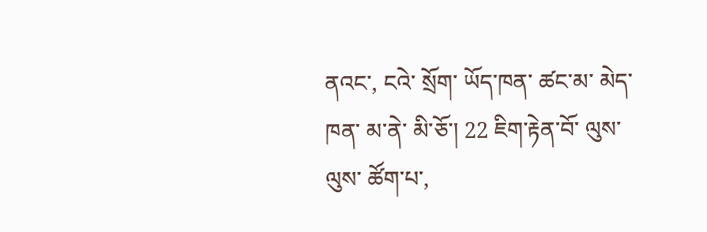ནའང་, ངའེ་ སྲོག་ ཡོད་ཁན་ ཚང་མ་ མེད་ཁན་ མ་ནེ་ མི་ཅོ་། 22 ཇིག་རྟེན་བོ་ ལུས་ལུས་ ཚོག་པ་,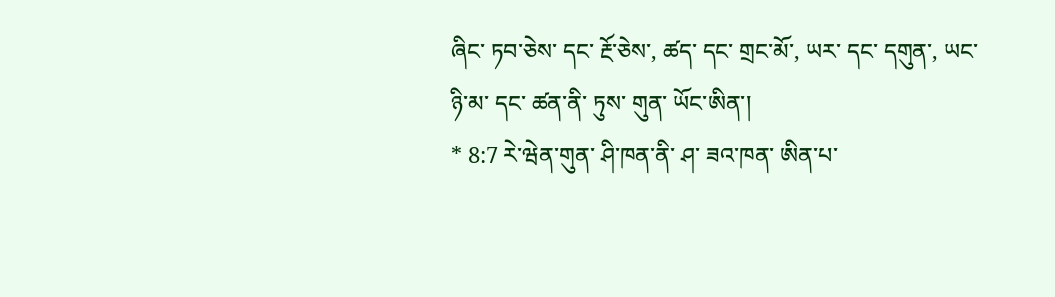ཞིང་ ཏབ་ཅེས་ དང་ རྔོ་ཅེས་, ཚད་ དང་ གྲང་མོ་, ཡར་ དང་ དགུན་, ཡང་ ཉི་མ་ དང་ ཚན་ནི་ ཏུས་ གུན་ ཡོང་ཨིན་།
* 8:7 རེ་ཝེན་གུན་ ཤི་ཁན་ནི་ ཤ་ ཟའ་ཁན་ ཨིན་པ་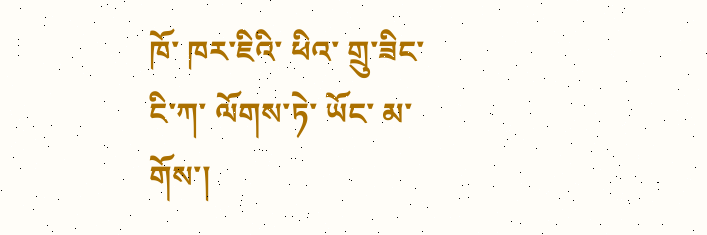ཁོ་ ཁར་ཇིའི་ ཕིའ་ གྲུ་ཟིང་ངི་ཀ་ ལོགས་ཏེ་ ཡོང་ མ་གོས་།